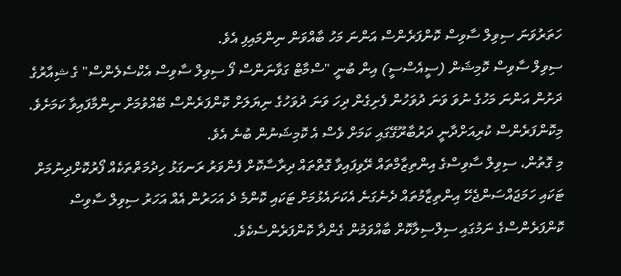ހަތަރުވަނަ ސިވިލް ސާވިސް ކޮންފަރެންސް އަންނަ މަހު ބާއްވަން ނިންމައިފި އެވެ.
ސިވިލް ސާވިސް ކޮމިޝަން (ސީއެސްސީ) އިން ބުނީ "ސްމާޓް ގަވާނަންސް ފޯ ސިވިލް ސާވިސް އެކްސެލެންސް" ގެ ޝިއާރުގެ ދަށުން އަންނަ މަހުގެ ނުވަ ވަނަ ދުވަހުން ފެށިގެން ދިހަ ވަނަ ދުވަހުގެ ނިޔަލަށް ކޮންފަރެންސް ބޭއްވުމަށް ނިންމާފައިވާ ކަމަށެވެ. މިކޮންފަރެންސް ކުރިއަށްދާނީ ދަރުބާރޫގޭގައި ކަމަށް ވެސް އެ ކޮމިޝަނުން ބުނެ އެވެ.
މި ގޮތުން، ސިވިލް ސާވިސްގެ އިންތިޒާމްތައް ރޭވިފައިވާ ގޮތްތައް ދިރާސާކޮށް ފެންވަރު ރަނގަޅު ހިދުމަތްތަކެއް ފޯރުކޮށްދިނުމަށް ޓަކައި ހަމަޖައްސަންޖެހޭ އިންތިޒާމުތައް ދެނެގަނެ އެކަށައެޅުމަށް ޓަކައި ކޮންމެ ދެ އަހަރުން އެއް އަހަރު ސިވިލް ސާވިސް ކޮންފަރެންސްގެ ނަމުގައި ސިލްސިލާކޮށް ބާއްވަމުން ގެންދާ ކޮންފަރެންސެކެވެ.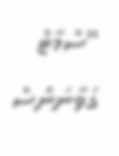"ސްމާޓް ގަވާނަންސް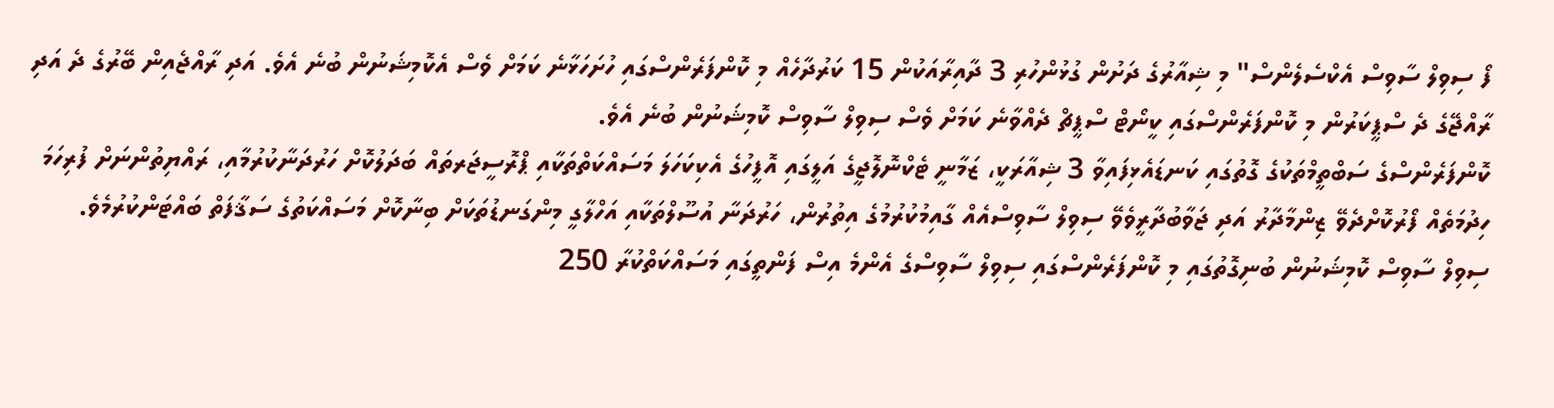ފޯ ސިވިލް ސާވިސް އެކްސެލެންސް" މި ޝިއާރުގެ ދަށުން ގުޅުންހުރި 3 ދާއިރާއަކުން 15 ކަރުދާހެއް މި ކޮންފަރެންސްގައި ހުށަހަޅާނެ ކަމަށް ވެސް އެކޮމިޝަނުން ބުނެ އެވެ. އަދި ރާއްޖެއިން ބޭރުގެ ދެ އަދި ރާއްޖޭގެ ދެ ސްޕީކަރުން މި ކޮންފަރެންސްގައި ކީނޯޓް ސްޕީޗް ދެއްވާނެ ކަމަށް ވެސް ސިވިލް ސާވިސް ކޮމިޝަނުން ބުނެ އެވެ.
ކޮންފަރެންސްގެ ސަބްތީމްތަކުގެ ގޮތުގައި ކަނޑައެޅިފައިވާ 3 ޝިއާރަކީ، ޒަމާނީ ޓެކްނޮލޮޖީގެ އަލީގައި އޮފީހުގެ އެކިކަހަލަ މަސައްކަތްތަކާއި ޕްރޮސީޖަރތައް ބަދަލުކޮށް ހަރުދަނާކުރުމާއި، ރައްޔިތުންނަށް ފުރިހަމަ ހިދުމަތެއް ފޯރުކޮށްދެވޭ ޒިންމާދާރު އަދި ޖަވާބުދާރީވެވޭ ސިވިލް ސާވިސްއެއް ގާއިމުކުރުމުގެ އިތުރުން، ހަރުދަނާ އުސޫލްތަކާއި އަހްލާގީ މިންގަނޑުތަކަށް ބިނާކޮށް މަސައްކަތުގެ ސަޤާފަތް ބައްޓަންކުރުމެވެ.
ސިވިލް ސާވިސް ކޮމިޝަނުން ބުނިގޮތުގައި މި ކޮންފަރެންސްގައި ސިވިލް ސާވިސްގެ އެންމެ އިސް ފަންތީގައި މަސައްކަތްކުރާ 250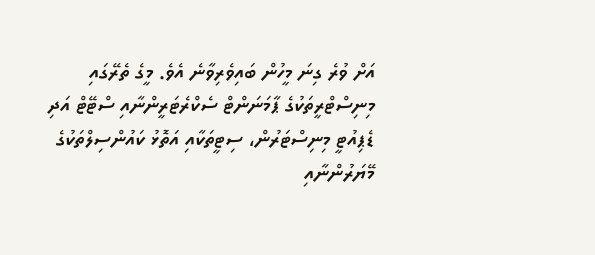އަށް ވުރެ ގިނަ މީހުން ބައިވެރިވާނެ އެވެ. މީގެ ތެރޭގައި މިނިސްޓްރީތަކުގެ ޕާމަނަންޓް ސެކްރެޓަރީންނާއި ސްޓޭޓް އަދި ޑެޕިއުޓީ މިނިސްޓަރުން، ސިޓީތަކާއި އަތޮޅު ކައުންސިލްތަކުގެ މޭޔަރުންނާއި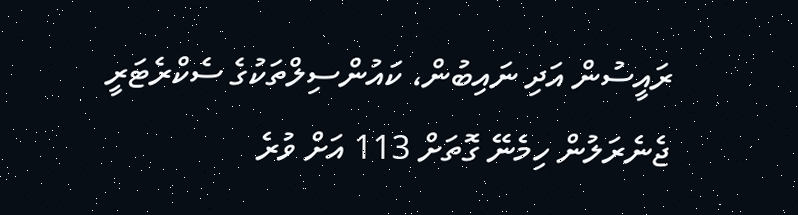ރައީސުން އަދި ނައިބުން، ކައުންސިލްތަކުގެ ސެކްރެޓަރީ ޖެނެރަލުން ހިމެނޭ ގޮތަށް 113 އަށް ވުރެ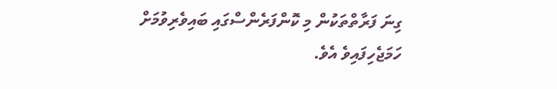ގިނަ ފަރާތްތަކުން މި ކޮންފަރެންސްގައި ބައިވެރިވުމަށް ހަމަޖެހިފައިވެ އެވެ.